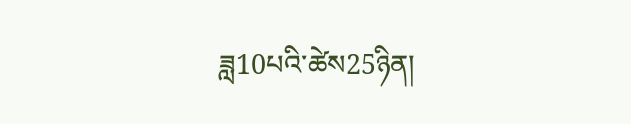ཟླ10པའི་ཚེས25ཉིན།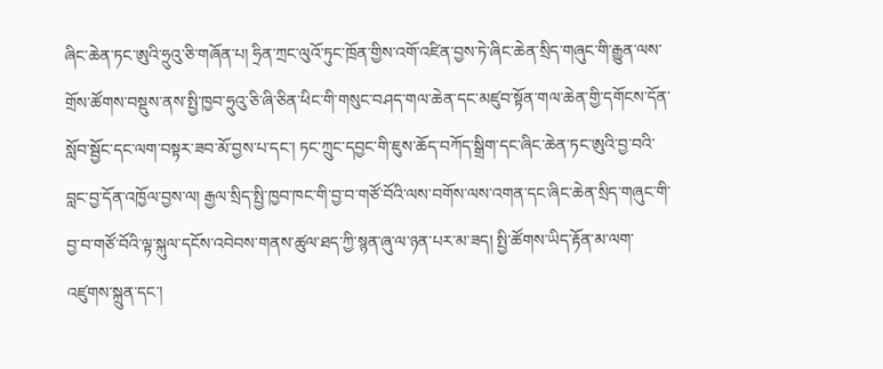ཞིང་ཆེན་ཏང་ཨུའི་ཧྲུའུ་ཅི་གཞོན་པ། ཧྲིན་ཀྲང་ལུའོ་ཏུང་ཁྲོན་གྱིས་འགོ་འཛིན་བྱས་ཏེ་ཞིང་ཆེན་སྲིད་གཞུང་གི་རྒྱུན་ལས་གྲོས་ཚོགས་བསྡུས་ནས་སྤྱི་ཁྱབ་ཧྲུའུ་ཅི་ཞི་ཅིན་ཕིང་གི་གསུང་བཤད་གལ་ཆེན་དང་མཛུབ་སྟོན་གལ་ཆེན་གྱི་དགོངས་དོན་སློབ་སྦྱོང་དང་ལག་བསྟར་ཟབ་མོ་བྱས་པ་དང་། ཏང་ཀྲུང་དབྱང་གི་ཇུས་ཆོད་བཀོད་སྒྲིག་དང་ཞིང་ཆེན་ཏང་ཨུའི་བྱ་བའི་བླང་བྱ་དོན་འཁྱོལ་བྱས་ལ། རྒྱལ་སྲིད་སྤྱི་ཁྱབ་ཁང་གི་བྱ་བ་གཙོ་བོའི་ལས་བགོས་ལས་འགན་དང་ཞིང་ཆེན་སྲིད་གཞུང་གི་བྱ་བ་གཙོ་བོའི་ལྟ་སྐུལ་དངོས་འབེབས་གནས་ཚུལ་ཐད་ཀྱི་སྙན་ཞུ་ལ་ཉན་པར་མ་ཟད། སྤྱི་ཚོགས་ཡིད་རྟོན་མ་ལག་འཛུགས་སྐྲུན་དང་།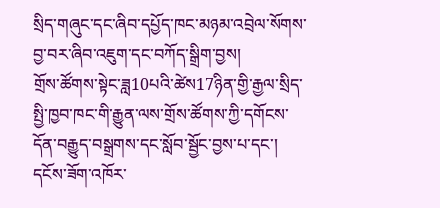སྲིད་གཞུང་དང་ཞིབ་དཔྱོད་ཁང་མཉམ་འབྲེལ་སོགས་བྱ་བར་ཞིབ་འཇུག་དང་བཀོད་སྒྲིག་བྱས།
གྲོས་ཚོགས་སྟེང་ཟླ10པའི་ཚེས17ཉིན་གྱི་རྒྱལ་སྲིད་སྤྱི་ཁྱབ་ཁང་གི་རྒྱུན་ལས་གྲོས་ཚོགས་ཀྱི་དགོངས་དོན་བརྒྱུད་བསྒྲགས་དང་སློབ་སྦྱོང་བྱས་པ་དང་། དངོས་ཟོག་འཁོར་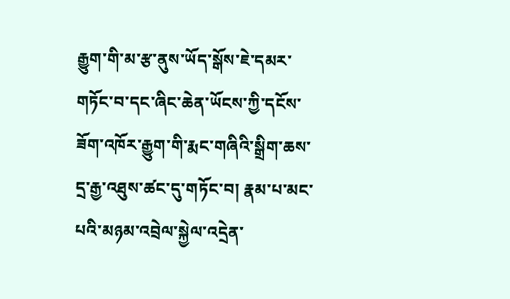རྒྱུག་གི་མ་རྩ་ནུས་ཡོད་སྒོས་ཇེ་དམར་གཏོང་བ་དང་ཞིང་ཆེན་ཡོངས་ཀྱི་དངོས་ཟོག་འཁོར་རྒྱུག་གི་རྨང་གཞིའི་སྒྲིག་ཆས་དྲ་རྒྱ་འཐུས་ཚང་དུ་གཏོང་བ། རྣམ་པ་མང་པའི་མཉམ་འབྲེལ་སྐྱེལ་འདྲེན་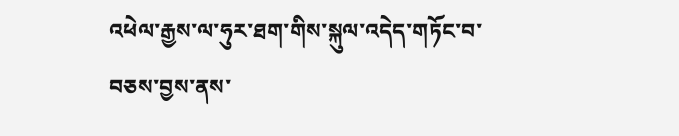འཕེལ་རྒྱས་ལ་ཧུར་ཐག་གིས་སྐུལ་འདེད་གཏོང་བ་བཅས་བྱས་ནས་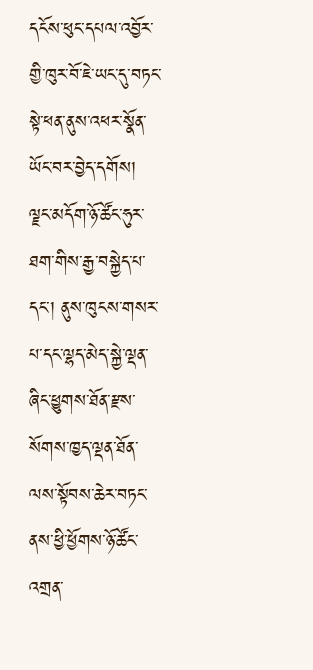དངོས་ཕུང་དཔལ་འབྱོར་གྱི་ཁུར་བོ་ཇེ་ཡང་དུ་བཏང་སྟེ་ཕན་ནུས་འཕར་སྣོན་ཡོང་བར་བྱེད་དགོས། ལྗང་མདོག་ཉོ་ཚོང་ཧུར་ཐག་གིས་རྒྱ་བསྐྱེད་པ་དང་། ནུས་ཁུངས་གསར་པ་དང་ལྷད་མེད་སྐྱེ་ལྡན་ཞིང་ཕྱུགས་ཐོན་རྫས་སོགས་ཁྱད་ལྡན་ཐོན་ལས་སྟོབས་ཆེར་བཏང་ནས་ཕྱི་ཕྱོགས་ཉོ་ཚོང་འགྲན་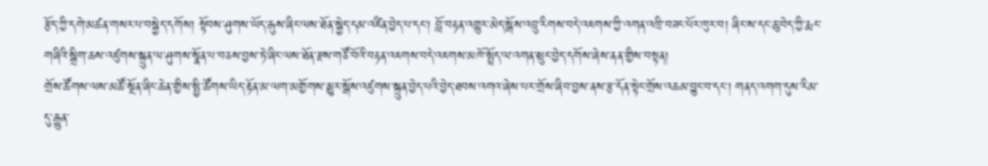རྩོད་ཀྱི་དགེ་མཚན་གསར་པ་བསྐྱེད་དགོས། སྟོབས་ཤུགས་ཡོད་རྒུས་ཞིང་ལས་ཐོན་སྐྱེད་དམ་འཛིན་བྱེད་པ་དང་། བློ་བརྟན་འགྱུར་མེད་སྒོས་འབྲུ་རིགས་བདེ་འཇགས་ཀྱི་འགན་འཁྲི་བཟང་པོར་ཁུར་བ། ཞིང་ས་དང་ཆུ་བེད་ཀྱི་རྨང་གཞིའི་སྒྲིག་ཆས་འཛུགས་སྐྲུན་ལ་ཤུགས་སྣོན་པ་བཅས་བྱས་ཏེ་ཞིང་ལས་ཐོན་རྫས་གཙོ་བོའི་བརྟན་འཇགས་བདེ་འཇགས་མཁོ་སྤྲོད་ལ་འགན་སྲུང་བྱེད་དགོས་ཞེས་ནན་གྱིས་བསྟན།
གྲོས་ཚོགས་ལས་མཚོ་སྔོན་ཞིང་ཆེན་གྱིས་སྤྱི་ཚོགས་ཡིད་རྟོན་མ་ལག་མགྱོགས་མྱུར་སྒོས་འཛུགས་སྐྲུན་བྱེད་པའི་བྱེད་ཐབས་འགའ་ཞེས་པར་གྲོས་ཞིབ་བྱས་ནས་རྩ་དོན་སྟེང་གྲོས་འཆམ་བྱུང་བ་དང་། གནད་འགག་དུས་རིམ་དུ་རྒྱུན་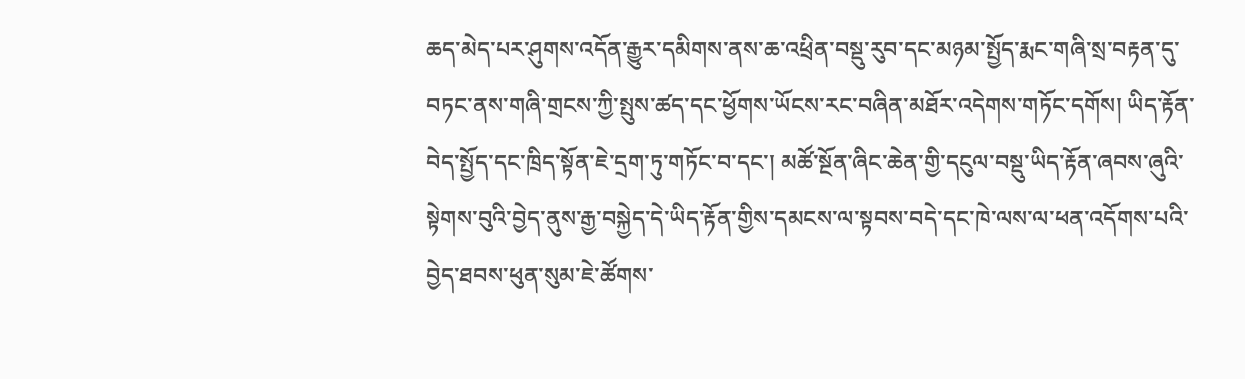ཆད་མེད་པར་ཤུགས་འདོན་རྒྱུར་དམིགས་ནས་ཆ་འཕྲིན་བསྡུ་རུབ་དང་མཉམ་སྤྱོད་རྨང་གཞི་སྲ་བརྟན་དུ་བཏང་ནས་གཞི་གྲངས་ཀྱི་སྤུས་ཚད་དང་ཕྱོགས་ཡོངས་རང་བཞིན་མཐོར་འདེགས་གཏོང་དགོས། ཡིད་རྟོན་བེད་སྤྱོད་དང་ཁྲིད་སྟོན་ཇེ་དྲག་ཏུ་གཏོང་བ་དང་། མཚོ་སྔོན་ཞིང་ཆེན་གྱི་དངུལ་བསྡུ་ཡིད་རྟོན་ཞབས་ཞུའི་སྟེགས་བུའི་བྱེད་ནུས་རྒྱ་བསྐྱེད་དེ་ཡིད་རྟོན་གྱིས་དམངས་ལ་སྟབས་བདེ་དང་ཁེ་ལས་ལ་ཕན་འདོགས་པའི་བྱེད་ཐབས་ཕུན་སུམ་ཇེ་ཚོགས་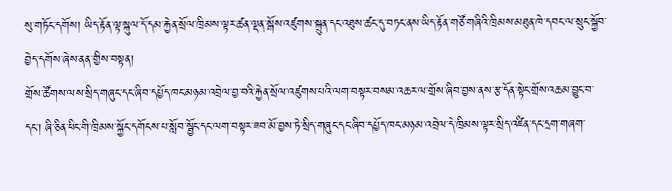སུ་གཏོང་དགོས། ཡིད་རྟོན་ལྟ་སྐུལ་དོ་དམ་རྐྱེན་སྲོལ་ཁྲིམས་ལྟར་ཚན་ལྡན་སྒོས་འཛུགས་སྐྲུན་དང་འཐུས་ཚང་དུ་བཏང་ནས་ཡིད་རྟོན་གཙོ་གཞིའི་ཁྲིམས་མཐུན་ཁེ་དབང་ལ་སྲུང་སྐྱོབ་བྱེད་དགོས་ཞེས་ནན་གྱིས་བསྟན།
གྲོས་ཚོགས་ལས་སྲིད་གཞུང་དང་ཞིབ་དཔྱོད་ཁང་མཉམ་འབྲེལ་བྱ་བའི་རྐྱེན་སྲོལ་འཛུགས་པའི་ལག་བསྟར་བསམ་འཆར་ལ་གྲོས་ཞིབ་བྱས་ནས་རྩ་དོན་སྟེང་གྲོས་འཆམ་བྱུང་བ་དང་། ཞི་ཅིན་ཕིང་གི་ཁྲིམས་སྐྱོང་དགོངས་པ་སློབ་སྦྱོང་དང་ལག་བསྟར་ཟབ་མོ་བྱས་ཏེ་སྲིད་གཞུང་དང་ཞིབ་དཔྱོད་ཁང་མཉམ་འབྲེལ་དེ་ཁྲིམས་ལྟར་སྲིད་འཛིན་དང་དྲག་གཞག་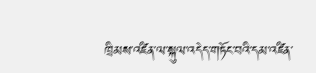ཁྲིམས་འཛིན་ལ་སྐུལ་འདེད་གཏོང་བའི་དམ་འཛིན་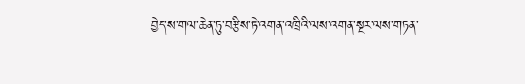བྱེད་ས་གལ་ཆེན་ཏུ་བརྩིས་ཏེ་འགན་འཁྲིའི་ལས་འགན་སྔར་ལས་གཏན་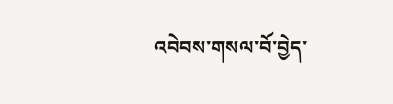འབེབས་གསལ་བོ་བྱེད་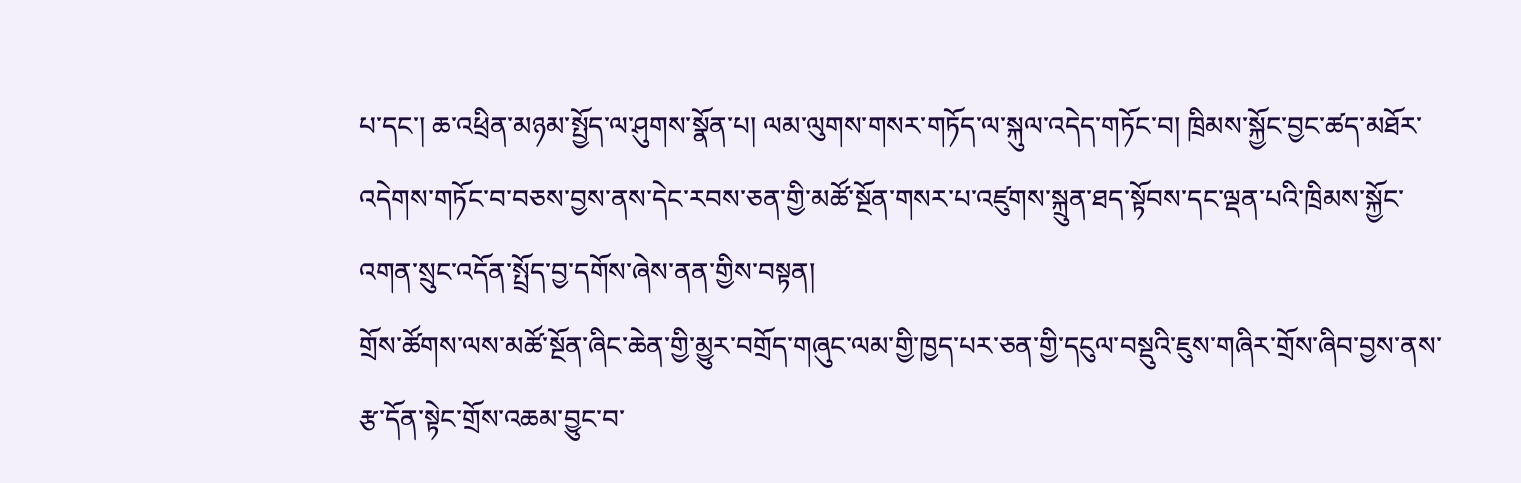པ་དང་། ཆ་འཕྲིན་མཉམ་སྤྱོད་ལ་ཤུགས་སྣོན་པ། ལམ་ལུགས་གསར་གཏོད་ལ་སྐུལ་འདེད་གཏོང་བ། ཁྲིམས་སྐྱོང་བྱང་ཚད་མཐོར་འདེགས་གཏོང་བ་བཅས་བྱས་ནས་དེང་རབས་ཅན་གྱི་མཚོ་སྔོན་གསར་པ་འཛུགས་སྐྲུན་ཐད་སྟོབས་དང་ལྡན་པའི་ཁྲིམས་སྐྱོང་འགན་སྲུང་འདོན་སྤྲོད་བྱ་དགོས་ཞེས་ནན་གྱིས་བསྟན།
གྲོས་ཚོགས་ལས་མཚོ་སྔོན་ཞིང་ཆེན་གྱི་མྱུར་བགྲོད་གཞུང་ལམ་གྱི་ཁྱད་པར་ཅན་གྱི་དངུལ་བསྡུའི་ཇུས་གཞིར་གྲོས་ཞིབ་བྱས་ནས་རྩ་དོན་སྟེང་གྲོས་འཆམ་བྱུང་བ་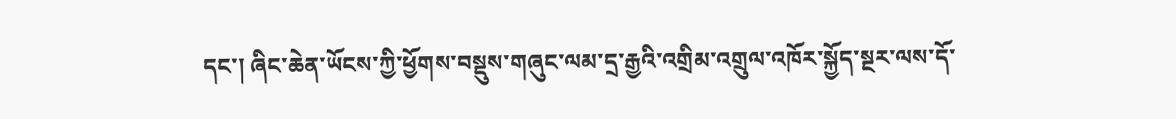དང་། ཞིང་ཆེན་ཡོངས་ཀྱི་ཕྱོགས་བསྡུས་གཞུང་ལམ་དྲ་རྒྱའི་འགྲིམ་འགྲུལ་འཁོར་སྐྱོད་སྔར་ལས་དོ་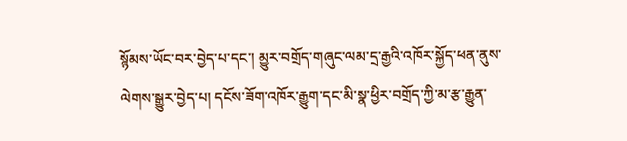སྙོམས་ཡོང་བར་བྱེད་པ་དང་། མྱུར་བགྲོད་གཞུང་ལམ་དྲ་རྒྱའི་འཁོར་སྐྱོད་ཕན་ནུས་ལེགས་སྒྱུར་བྱེད་པ། དངོས་ཟོག་འཁོར་རྒྱུག་དང་མི་སྣ་ཕྱིར་བགྲོད་ཀྱི་མ་རྩ་རྒྱུན་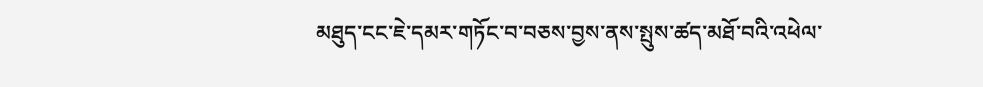མཐུད་ངང་ཇེ་དམར་གཏོང་བ་བཅས་བྱས་ནས་སྤུས་ཚད་མཐོ་བའི་འཕེལ་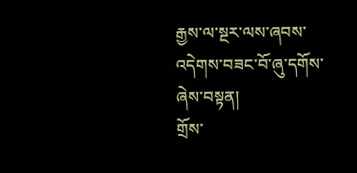རྒྱས་ལ་སྔར་ལས་ཞབས་འདེགས་བཟང་བོ་ཞུ་དགོས་ཞེས་བསྟན།
གྲོས་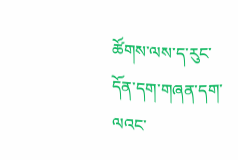ཚོགས་ལས་ད་རུང་དོན་དག་གཞན་དག་ལའང་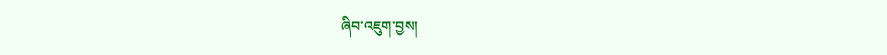ཞིབ་འཇུག་བྱས།